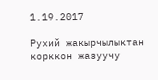1.19.2017

Рухий жакырчылыктан корккон жазуучу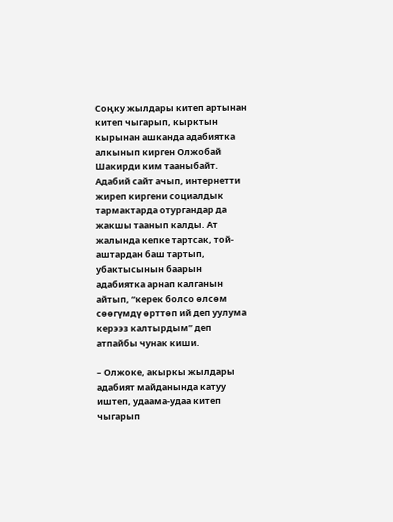Соңку жылдары китеп артынан китеп чыгарып, кырктын кырынан ашканда адабиятка алкынып кирген Олжобай Шакирди ким тааныбайт. Адабий сайт ачып, интернетти жиреп киргени социалдык тармактарда отургандар да жакшы таанып калды. Ат жалында кепке тартсак, той-аштардан баш тартып, убактысынын баарын адабиятка арнап калганын айтып, “керек болсо өлсөм сөөгүмдү өрттөп ий деп уулума керээз калтырдым” деп атпайбы чунак киши.

– Олжоке, акыркы жылдары адабият майданында катуу иштеп, удаама-удаа китеп чыгарып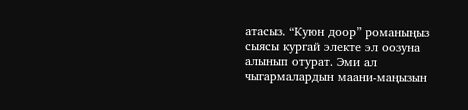атасыз. “Куюн доор” романыңыз сыясы кургай электе эл оозуна алынып отурат. Эми ал чыгармалардын маани-маңызын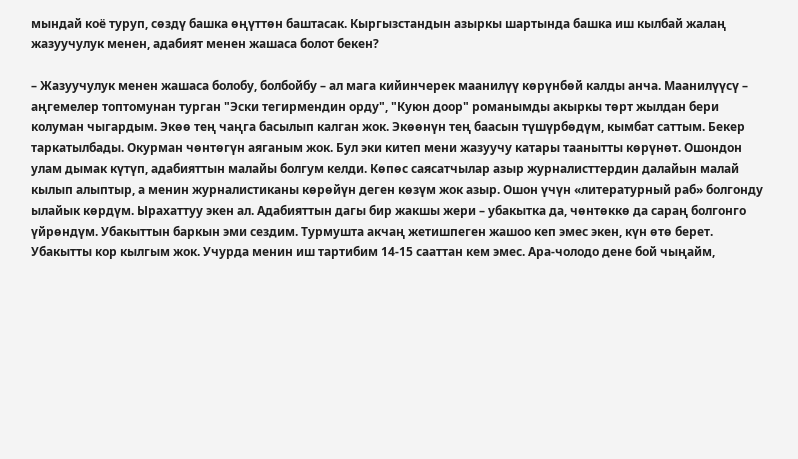мындай коё туруп, сөздү башка өңүттөн баштасак. Кыргызстандын азыркы шартында башка иш кылбай жалаң жазуучулук менен, адабият менен жашаса болот бекен?

– Жазуучулук менен жашаса болобу, болбойбу – ал мага кийинчерек маанилүү көрүнбөй калды анча. Маанилүүсү – аңгемелер топтомунан турган "Эски тегирмендин орду", "Куюн доор" романымды акыркы төрт жылдан бери колуман чыгардым. Экөө тең чаңга басылып калган жок. Экөөнүн тең баасын түшүрбөдүм, кымбат саттым. Бекер таркатылбады. Окурман чөнтөгүн аяганым жок. Бул эки китеп мени жазуучу катары таанытты көрүнөт. Ошондон улам дымак күтүп, адабияттын малайы болгум келди. Көпөс саясатчылар азыр журналисттердин далайын малай кылып алыптыр, а менин журналистиканы көрөйүн деген көзүм жок азыр. Ошон үчүн «литературный раб» болгонду ылайык көрдүм. Ырахаттуу экен ал. Адабияттын дагы бир жакшы жери – убакытка да, чөнтөккө да сараң болгонго үйрөндүм. Убакыттын баркын эми сездим. Турмушта акчаң жетишпеген жашоо кеп эмес экен, күн өтө берет. Убакытты кор кылгым жок. Учурда менин иш тартибим 14-15 сааттан кем эмес. Ара-чолодо дене бой чыңайм,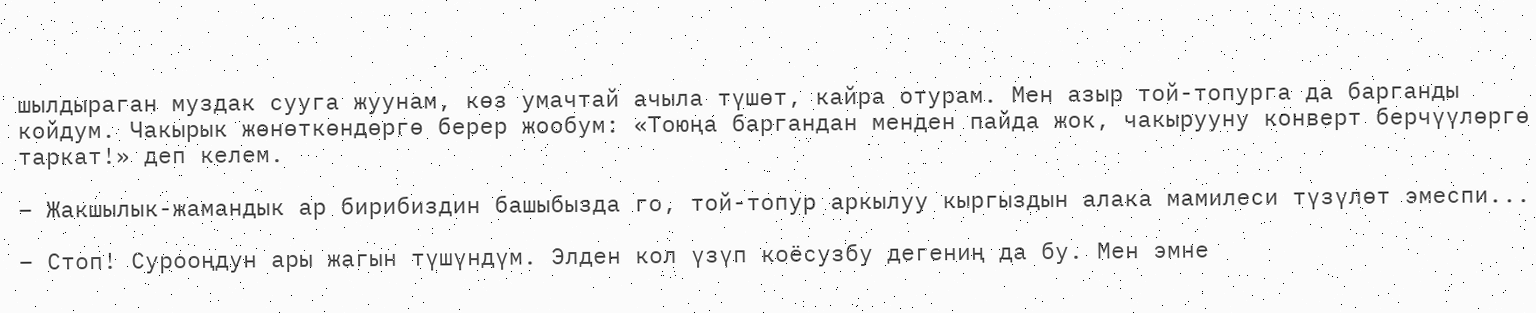шылдыраган муздак сууга жуунам, көз умачтай ачыла түшөт, кайра отурам. Мен азыр той-топурга да барганды койдум. Чакырык жөнөткөндөргө берер жообум: «Тоюңа баргандан менден пайда жок, чакырууну конверт берчүүлөргө таркат!» деп келем.

– Жакшылык-жамандык ар бирибиздин башыбызда го, той-топур аркылуу кыргыздын алака мамилеси түзүлөт эмеспи...

– Стоп! Сурооңдун ары жагын түшүндүм. Элден кол үзүп коёсузбу дегениң да бу. Мен эмне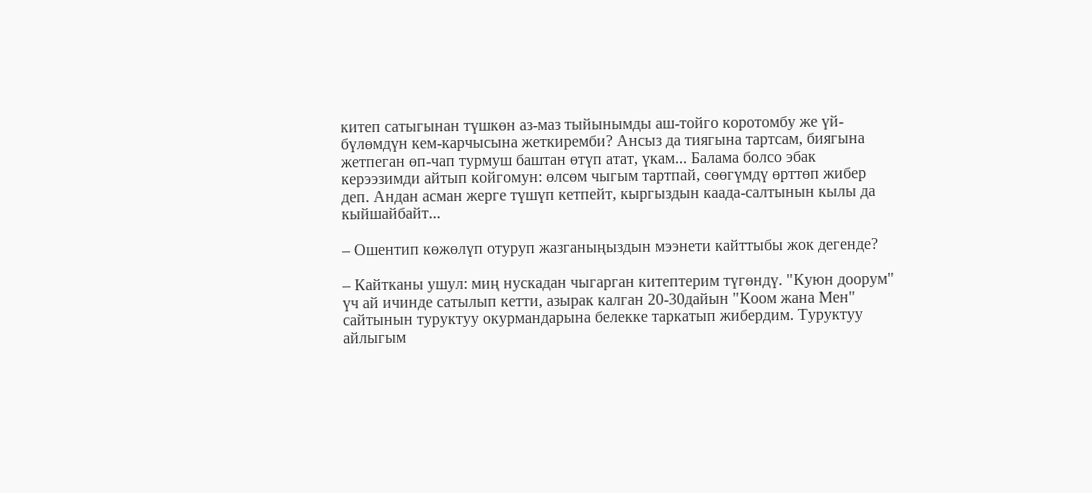китеп сатыгынан түшкөн аз-маз тыйынымды аш-тойго коротомбу же үй-бүлөмдүн кем-карчысына жеткиремби? Ансыз да тиягына тартсам, биягына жетпеган өп-чап турмуш баштан өтүп атат, үкам... Балама болсо эбак керээзимди айтып койгомун: өлсөм чыгым тартпай, сөөгүмдү өрттөп жибер деп. Андан асман жерге түшүп кетпейт, кыргыздын каада-салтынын кылы да кыйшайбайт...

– Ошентип көжөлүп отуруп жазганыңыздын мээнети кайттыбы жок дегенде?

– Кайтканы ушул: миң нускадан чыгарган китептерим түгөндү. "Куюн доорум" үч ай ичинде сатылып кетти, азырак калган 20-30дайын "Коом жана Мен" сайтынын туруктуу окурмандарына белекке таркатып жибердим. Туруктуу айлыгым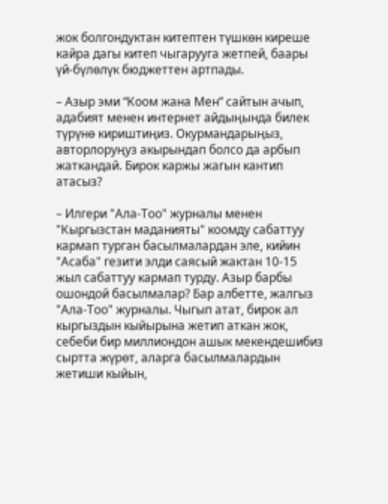жок болгондуктан китептен түшкөн киреше кайра дагы китеп чыгарууга жетпей, баары үй-бүлөлүк бюджеттен артпады.

– Азыр эми “Коом жана Мен” сайтын ачып, адабият менен интернет айдыңында билек түрүнө кириштиңиз. Окурмандарыңыз, авторлоруңуз акырындап болсо да арбып жаткандай. Бирок каржы жагын кантип атасыз?

– Илгери "Ала-Тоо" журналы менен "Кыргызстан маданияты" коомду сабаттуу кармап турган басылмалардан эле, кийин "Асаба" гезити элди саясый жактан 10-15 жыл сабаттуу кармап турду. Азыр барбы ошондой басылмалар? Бар албетте, жалгыз "Ала-Тоо" журналы. Чыгып атат, бирок ал кыргыздын кыйырына жетип аткан жок, себеби бир миллиондон ашык мекендешибиз сыртта жүрөт, аларга басылмалардын жетиши кыйын,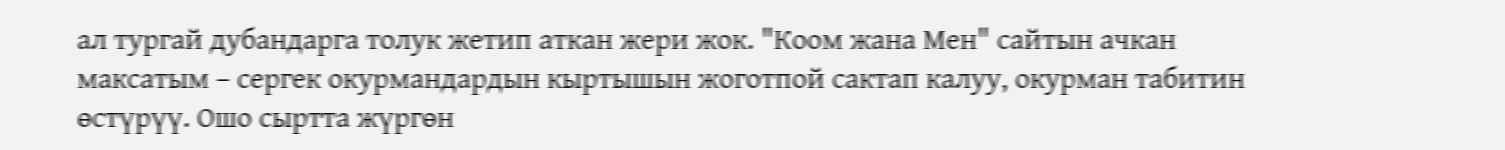ал тургай дубандарга толук жетип аткан жери жок. "Коом жана Мен" сайтын ачкан максатым – сергек окурмандардын кыртышын жоготпой сактап калуу, окурман табитин өстүрүү. Ошо сыртта жүргөн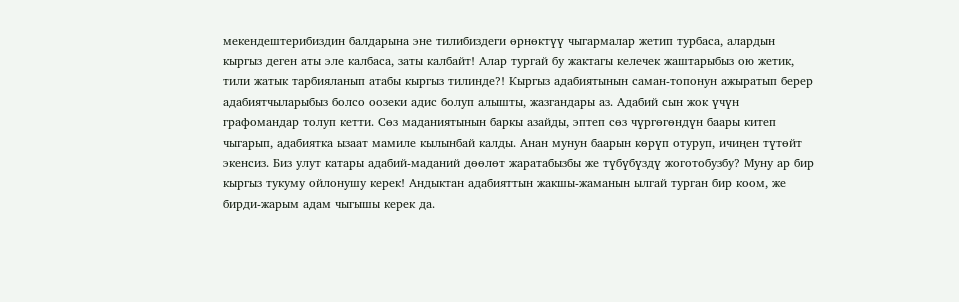мекендештерибиздин балдарына эне тилибиздеги өрнөктүү чыгармалар жетип турбаса, алардын кыргыз деген аты эле калбаса, заты калбайт! Алар тургай бу жактагы келечек жаштарыбыз ою жетик, тили жатык тарбияланып атабы кыргыз тилинде?! Кыргыз адабиятынын саман-топонун ажыратып берер адабиятчыларыбыз болсо оозеки адис болуп алышты, жазгандары аз. Адабий сын жок үчүн графомандар толуп кетти. Сөз маданиятынын баркы азайды, эптеп сөз чүргөгөндүн баары китеп чыгарып, адабиятка ызаат мамиле кылынбай калды. Анан мунун баарын көрүп отуруп, ичиңен түтөйт экенсиз. Биз улут катары адабий-маданий дөөлөт жаратабызбы же түбүбүздү жоготобузбу? Муну ар бир кыргыз тукуму ойлонушу керек! Андыктан адабияттын жакшы-жаманын ылгай турган бир коом, же бирди-жарым адам чыгышы керек да.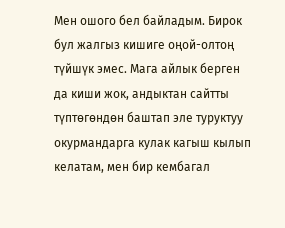Мен ошого бел байладым. Бирок бул жалгыз кишиге оңой-олтоң түйшүк эмес. Мага айлык берген да киши жок, андыктан сайтты түптөгөндөн баштап эле туруктуу окурмандарга кулак кагыш кылып келатам, мен бир кембагал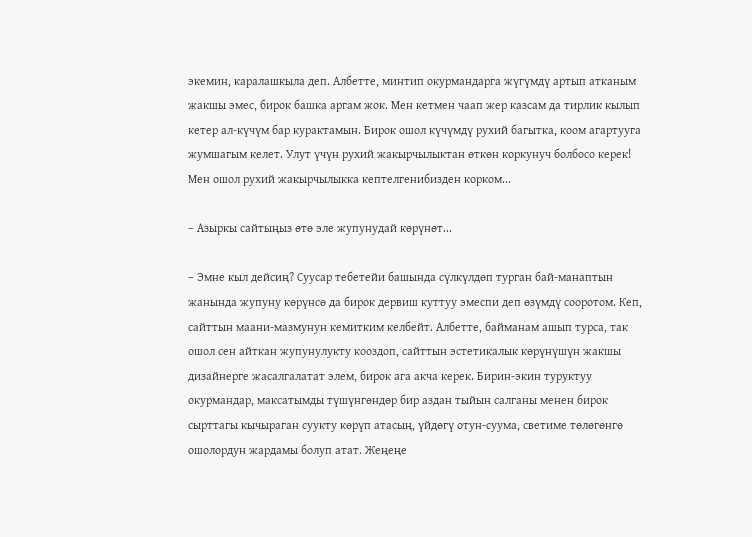экемин, каралашкыла деп. Албетте, минтип окурмандарга жүгүмдү артып атканым жакшы эмес, бирок башка аргам жок. Мен кетмен чаап жер казсам да тирлик кылып кетер ал-күчүм бар курактамын. Бирок ошол күчүмдү рухий багытка, коом агартууга жумшагым келет. Улут үчүн рухий жакырчылыктан өткөн коркунуч болбосо керек! Мен ошол рухий жакырчылыкка кептелгенибизден корком...

– Азыркы сайтыңыз өтө эле жупунудай көрүнөт...

– Эмне кыл дейсиң? Суусар тебетейи башында сүлкүлдөп турган бай-манаптын жанында жупуну көрүнсө да бирок дервиш куттуу эмеспи деп өзүмдү сооротом. Кеп, сайттын маани-мазмунун кемитким келбейт. Албетте, байманам ашып турса, так ошол сен айткан жупунулукту кооздоп, сайттын эстетикалык көрүнүшүн жакшы дизайнерге жасалгалатат элем, бирок ага акча керек. Бирин-экин туруктуу окурмандар, максатымды түшүнгөндөр бир аздан тыйын салганы менен бирок сырттагы кычыраган суукту көрүп атасың, үйдөгү отун-суума, светиме төлөгөнгө ошолордун жардамы болуп атат. Жеңеңе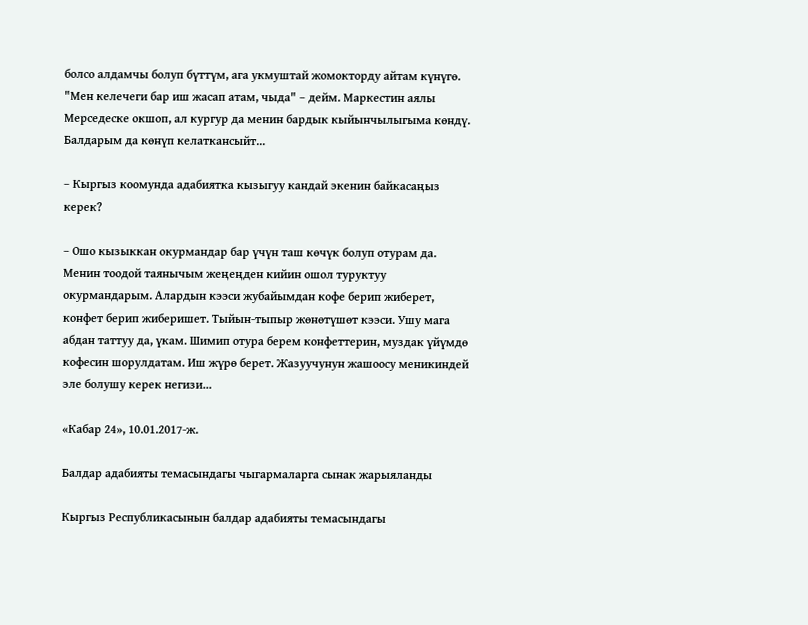болсо алдамчы болуп бүттүм, ага укмуштай жомокторду айтам күнүгө. "Мен келечеги бар иш жасап атам, чыда" – дейм. Маркестин аялы Мерседеске окшоп, ал кургур да менин бардык кыйынчылыгыма көндү. Балдарым да көнүп келаткансыйт...

– Кыргыз коомунда адабиятка кызыгуу кандай экенин байкасаңыз керек?

– Ошо кызыккан окурмандар бар үчүн таш көчүк болуп отурам да. Менин тоодой таянычым жеңеңден кийин ошол туруктуу окурмандарым. Алардын кээси жубайымдан кофе берип жиберет, конфет берип жиберишет. Тыйын-тыпыр жөнөтүшөт кээси. Ушу мага абдан таттуу да, үкам. Шимип отура берем конфеттерин, муздак үйүмдө кофесин шорулдатам. Иш жүрө берет. Жазуучунун жашоосу меникиндей эле болушу керек негизи...

«Кабар 24», 10.01.2017-ж.

Балдар адабияты темасындагы чыгармаларга сынак жарыяланды

Кыргыз Республикасынын балдар адабияты темасындагы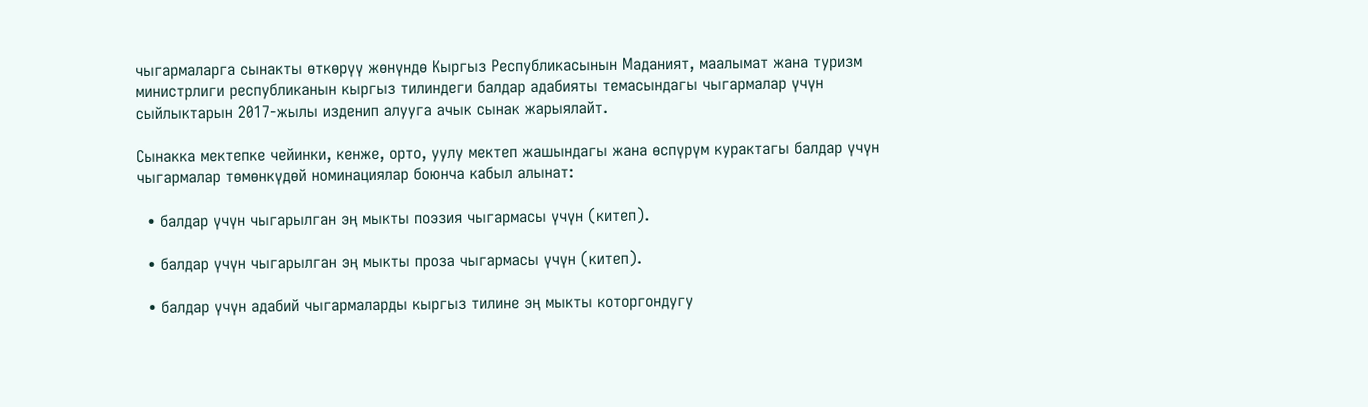чыгармаларга сынакты өткөрүү жөнүндө Кыргыз Республикасынын Маданият, маалымат жана туризм министрлиги республиканын кыргыз тилиндеги балдар адабияты темасындагы чыгармалар үчүн сыйлыктарын 2017-жылы изденип алууга ачык сынак жарыялайт.

Сынакка мектепке чейинки, кенже, орто, уулу мектеп жашындагы жана өспүрүм курактагы балдар үчүн чыгармалар төмөнкүдөй номинациялар боюнча кабыл алынат:

  • балдар үчүн чыгарылган эң мыкты поэзия чыгармасы үчүн (китеп).

  • балдар үчүн чыгарылган эң мыкты проза чыгармасы үчүн (китеп).

  • балдар үчүн адабий чыгармаларды кыргыз тилине эң мыкты которгондугу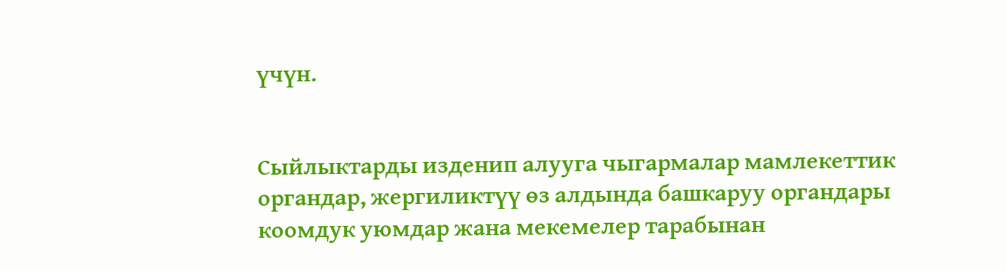үчүн.


Сыйлыктарды изденип алууга чыгармалар мамлекеттик органдар, жергиликтүү өз алдында башкаруу органдары коомдук уюмдар жана мекемелер тарабынан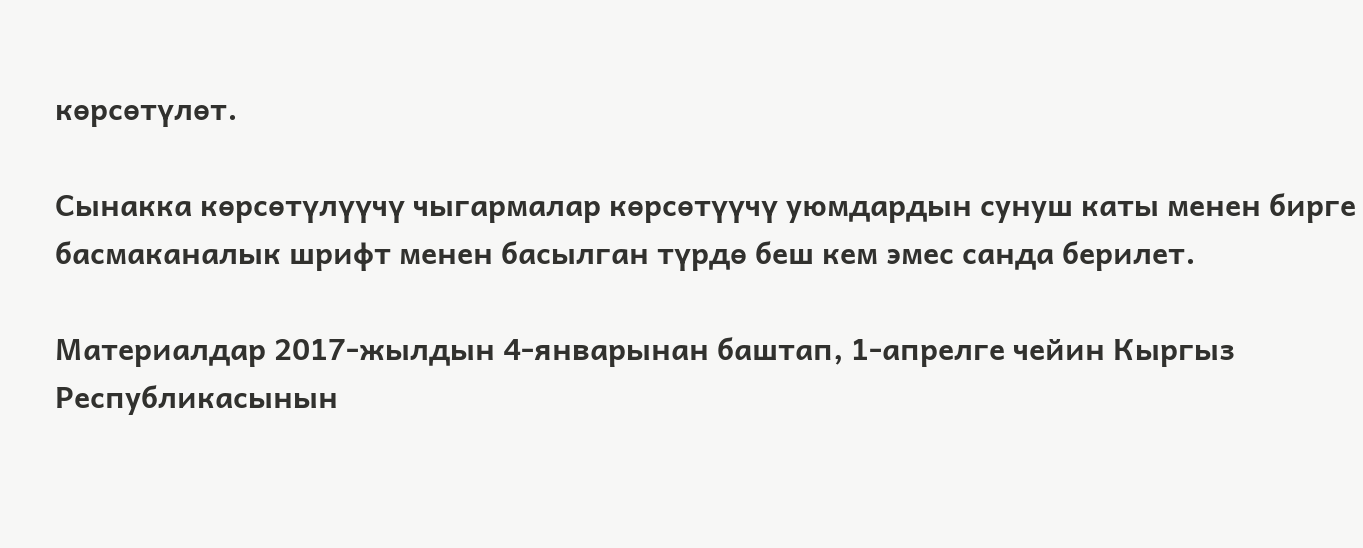көрсөтүлөт.

Сынакка көрсөтүлүүчү чыгармалар көрсөтүүчү уюмдардын сунуш каты менен бирге басмаканалык шрифт менен басылган түрдө беш кем эмес санда берилет.

Материалдар 2017-жылдын 4-январынан баштап, 1-апрелге чейин Кыргыз Республикасынын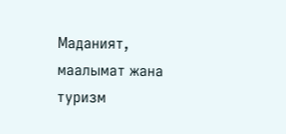Маданият, маалымат жана туризм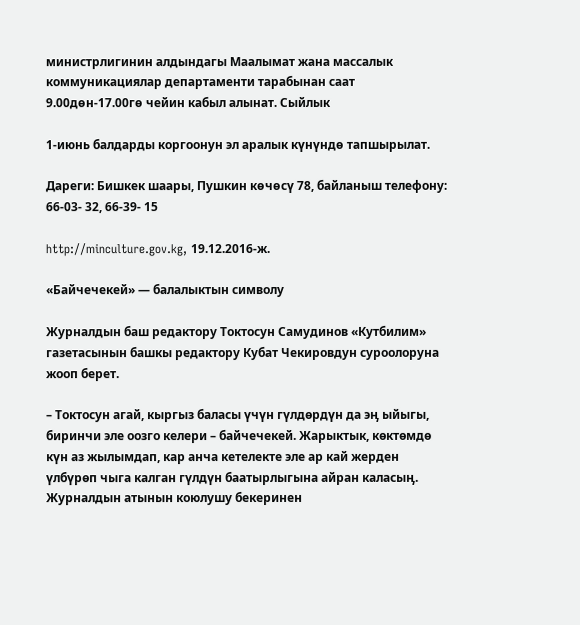министрлигинин алдындагы Маалымат жана массалык коммуникациялар департаменти тарабынан саат 9.00дөн-17.00гө чейин кабыл алынат. Сыйлык

1-июнь балдарды коргоонун эл аралык күнүндө тапшырылат.

Дареги: Бишкек шаары, Пушкин көчөсү 78, байланыш телефону: 66-03- 32, 66-39- 15

http://minculture.gov.kg, 19.12.2016-ж.

«Байчечекей» — балалыктын символу

Журналдын баш редактору Токтосун Самудинов «Кутбилим» газетасынын башкы редактору Кубат Чекировдун суроолоруна жооп берет.

– Токтосун агай, кыргыз баласы үчүн гүлдѳрдүн да эӊ ыйыгы, биринчи эле оозго келери – байчечекей. Жарыктык, кѳктѳмдѳ күн аз жылымдап, кар анча кетелекте эле ар кай жерден үлбүрѳп чыга калган гүлдүн баатырлыгына айран каласыӊ. Журналдын атынын коюлушу бекеринен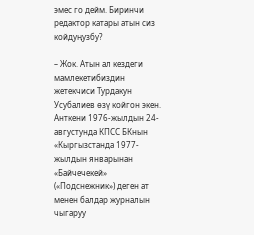эмес го дейм. Биринчи редактор катары атын сиз койдуӊузбу?

– Жок. Атын ал кездеги мамлекетибиздин жетекчиси Турдакун Усубалиев ѳзү койгон экен. Анткени 1976-жылдын 24-августунда КПСС БКнын «Кыргызстанда 1977-жылдын январынан «Байчечекей» («Подснежник») деген ат менен балдар журналын чыгаруу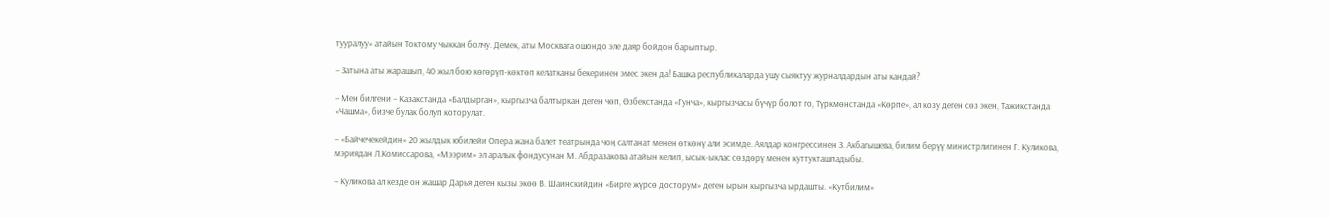тууралуу» атайын Токтому чыккан болчу. Демек, аты Москвага ошондо эле даяр бойдон барыптыр.

– Затына аты жарашып, 40 жыл бою кѳгѳрүп-кѳктѳп келатканы бекеринен эмес экен да! Башка республикаларда ушу сыяктуу журналдардын аты кандай?

– Мен билгени – Казакстанда «Балдырган», кыргызча балтыркан деген чѳп, Ѳзбекстанда «Гунча», кыргызчасы бүчүр болот го, Түркмѳнстанда «Кѳрпе», ал козу деген сѳз экен, Тажикстанда «Чашма», бизче булак болуп которулат.

– «Байчечекейдин» 20 жылдык юбилейи Опера жана балет театрында чоӊ салтанат менен ѳткѳнү али эсимде. Аялдар конгрессинен З. Акбагышева, билим берүү министрлигинен Г. Куликова, мэриядан Л.Комиссарова, «Мээрим» эл аралык фондусунан М. Абдразакова атайын келип, ысык-ыклас сѳздѳрү менен куттукташпадыбы.

– Куликова ал кезде он жашар Дарья деген кызы экѳѳ В. Шаинскийдин «Бирге жүрсѳ досторум» деген ырын кыргызча ырдашты. «Кутбилим»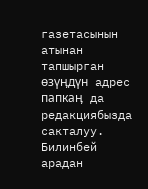газетасынын атынан тапшырган ѳзүӊдүн адрес папкаӊ да редакциябызда сакталуу. Билинбей арадан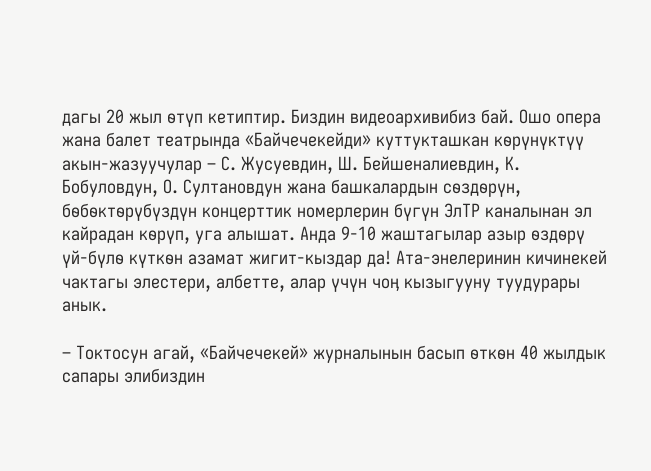дагы 20 жыл ѳтүп кетиптир. Биздин видеоархивибиз бай. Ошо опера жана балет театрында «Байчечекейди» куттукташкан кѳрүнүктүү акын-жазуучулар – С. Жусуевдин, Ш. Бейшеналиевдин, К. Бобуловдун, О. Султановдун жана башкалардын сѳздѳрүн, бѳбѳктѳрүбүздүн концерттик номерлерин бүгүн ЭлТР каналынан эл кайрадан кѳрүп, уга алышат. Анда 9-10 жаштагылар азыр ѳздѳрү үй-бүлѳ күткѳн азамат жигит-кыздар да! Ата-энелеринин кичинекей чактагы элестери, албетте, алар үчүн чоӊ кызыгууну туудурары анык.

– Токтосун агай, «Байчечекей» журналынын басып ѳткѳн 40 жылдык сапары элибиздин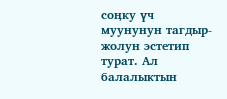соӊку үч муунунун тагдыр-жолун эстетип турат. Ал балалыктын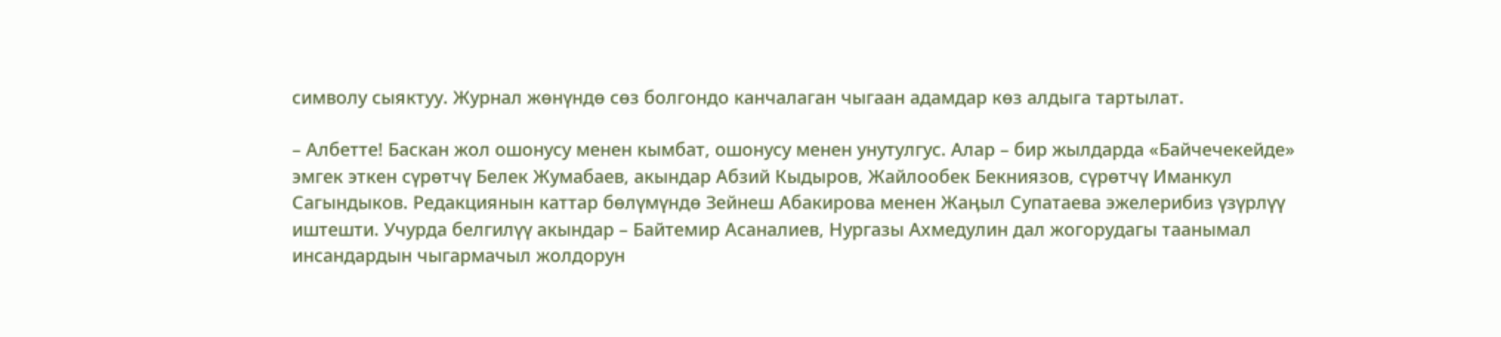символу сыяктуу. Журнал жѳнүндѳ сѳз болгондо канчалаган чыгаан адамдар кѳз алдыга тартылат.

– Албетте! Баскан жол ошонусу менен кымбат, ошонусу менен унутулгус. Алар – бир жылдарда «Байчечекейде» эмгек эткен сүрѳтчү Белек Жумабаев, акындар Абзий Кыдыров, Жайлообек Бекниязов, сүрѳтчү Иманкул Сагындыков. Редакциянын каттар бѳлүмүндѳ Зейнеш Абакирова менен Жаӊыл Супатаева эжелерибиз үзүрлүү иштешти. Учурда белгилүү акындар – Байтемир Асаналиев, Нургазы Ахмедулин дал жогорудагы таанымал инсандардын чыгармачыл жолдорун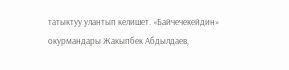татыктуу улантып келишет. «Байчечекейдин» окурмандары Жакыпбек Абдылдаев,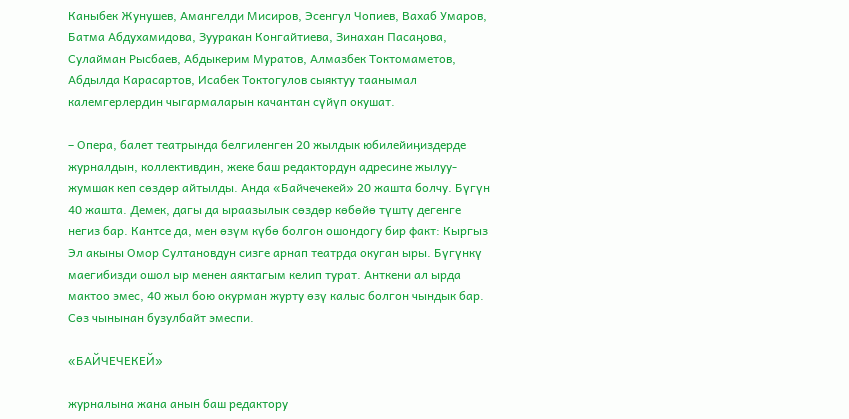Каныбек Жунушев, Амангелди Мисиров, Эсенгул Чопиев, Вахаб Умаров, Батма Абдухамидова, Зууракан Конгайтиева, Зинахан Пасаӊова, Сулайман Рысбаев, Абдыкерим Муратов, Алмазбек Токтомаметов, Абдылда Карасартов, Исабек Токтогулов сыяктуу таанымал калемгерлердин чыгармаларын качантан сүйүп окушат.

– Опера, балет театрында белгиленген 20 жылдык юбилейиӊиздерде журналдын, коллективдин, жеке баш редактордун адресине жылуу-жумшак кеп сѳздѳр айтылды. Анда «Байчечекей» 20 жашта болчу. Бүгүн 40 жашта. Демек, дагы да ыраазылык сѳздѳр кѳбѳйѳ түштү дегенге негиз бар. Кантсе да, мен ѳзүм күбѳ болгон ошондогу бир факт: Кыргыз Эл акыны Омор Султановдун сизге арнап театрда окуган ыры. Бүгүнкү маегибизди ошол ыр менен аяктагым келип турат. Анткени ал ырда мактоо эмес, 40 жыл бою окурман журту ѳзү калыс болгон чындык бар. Сѳз чынынан бузулбайт эмеспи.

«БАЙЧЕЧЕКЕЙ»

журналына жана анын баш редактору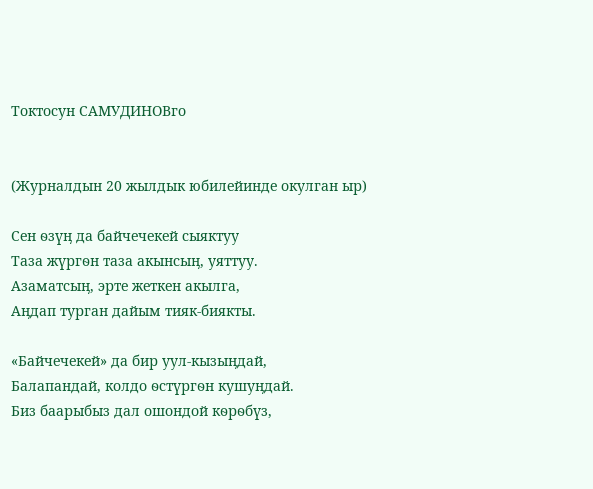Токтосун САМУДИНОВго


(Журналдын 20 жылдык юбилейинде окулган ыр)

Сен ѳзүӊ да байчечекей сыяктуу
Таза жүргѳн таза акынсыӊ, уяттуу.
Азаматсыӊ, эрте жеткен акылга,
Аӊдап турган дайым тияк-биякты.

«Байчечекей» да бир уул-кызыӊдай,
Балапандай, колдо ѳстүргѳн кушуӊдай.
Биз баарыбыз дал ошондой кѳрѳбүз,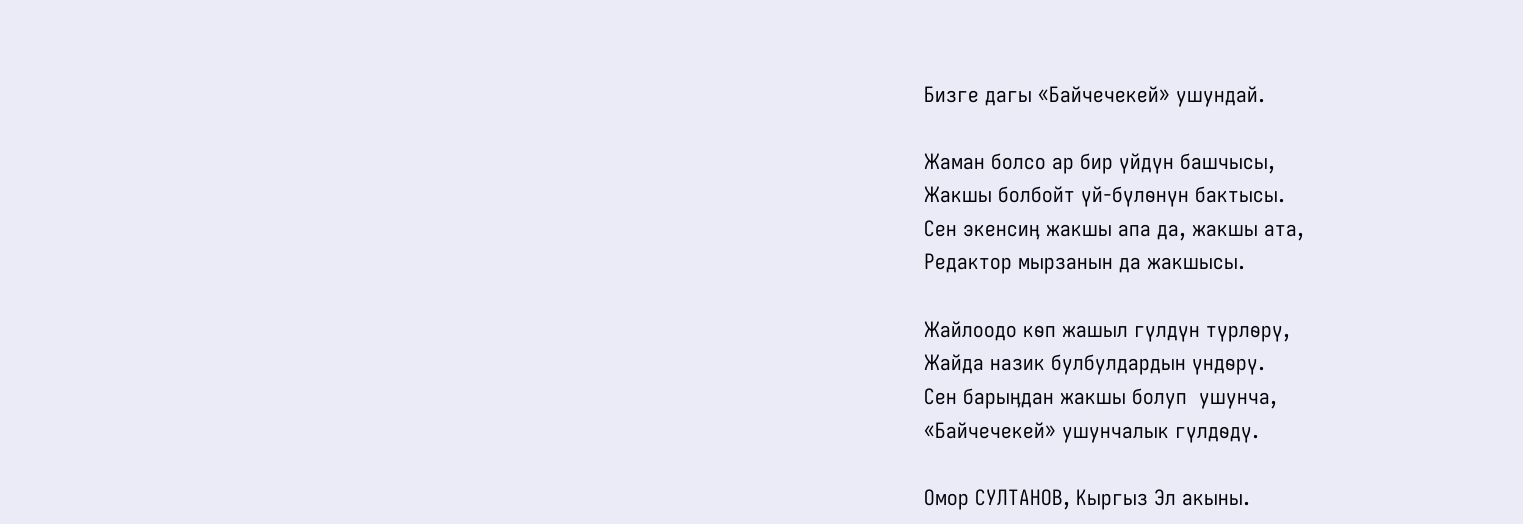Бизге дагы «Байчечекей» ушундай.

Жаман болсо ар бир үйдүн башчысы,
Жакшы болбойт үй-бүлѳнүн бактысы.
Сен экенсиӊ жакшы апа да, жакшы ата,
Редактор мырзанын да жакшысы.

Жайлоодо кѳп жашыл гүлдүн түрлѳрү,
Жайда назик булбулдардын үндѳрү.
Сен барыӊдан жакшы болуп  ушунча,
«Байчечекей» ушунчалык гүлдѳдү.

Омор СУЛТАНОВ, Кыргыз Эл акыны.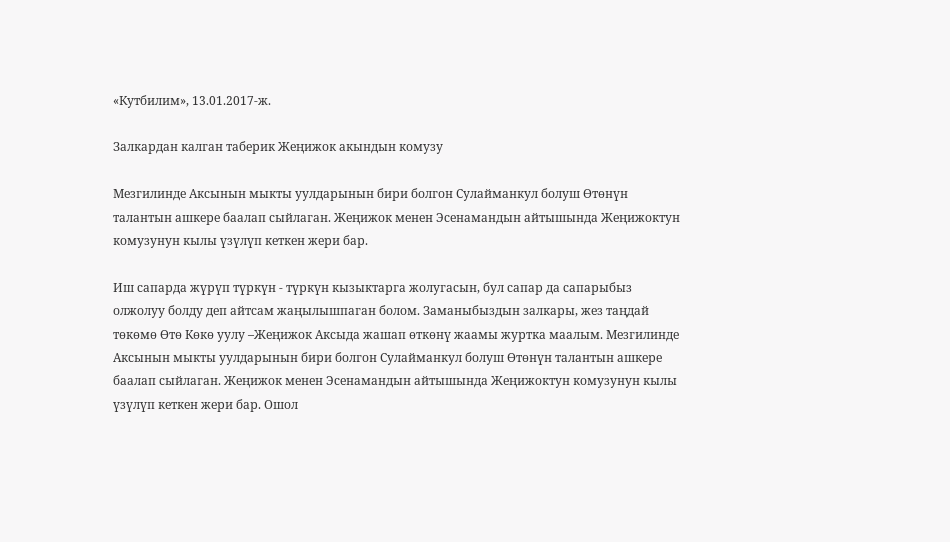«Кутбилим», 13.01.2017-ж.

Залкардан калган таберик Жеңижок акындын комузу

Мезгилинде Аксынын мыкты уулдарынын бири болгон Сулайманкул болуш Өтөнүн талантын ашкере баалап сыйлаган. Жеңижок менен Эсенамандын айтышында Жеңижоктун комузунун кылы үзүлүп кеткен жери бар.

Иш сапарда жүрүп түркүн - түркүн кызыктарга жолугасын, бул сапар да сапарыбыз олжолуу болду деп айтсам жаңылышпаган болом. Заманыбыздын залкары, жез таңдай төкөмө Өтө Көкө уулу –Жеңижок Аксыда жашап өткөнү жаамы журтка маалым. Мезгилинде Аксынын мыкты уулдарынын бири болгон Сулайманкул болуш Өтөнүн талантын ашкере баалап сыйлаган. Жеңижок менен Эсенамандын айтышында Жеңижоктун комузунун кылы үзүлүп кеткен жери бар. Ошол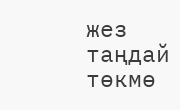жез таңдай төкмө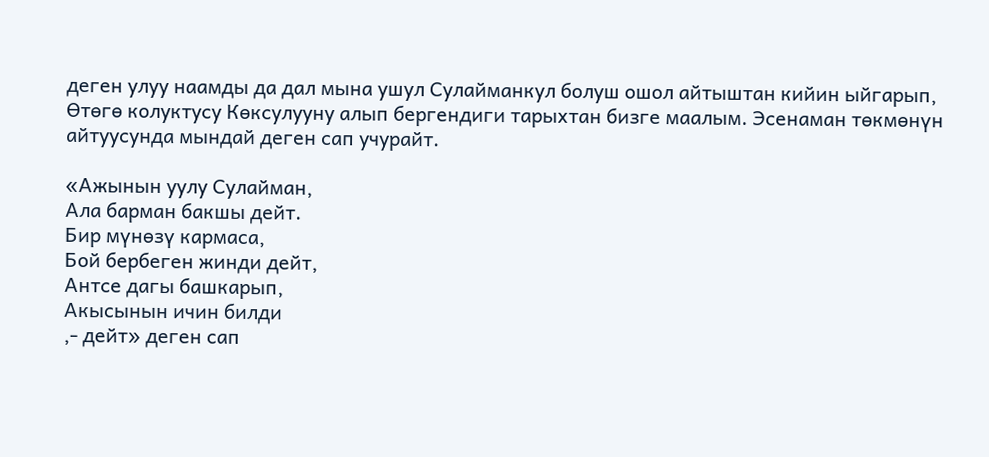деген улуу наамды да дал мына ушул Сулайманкул болуш ошол айтыштан кийин ыйгарып, Өтөгө колуктусу Көксулууну алып бергендиги тарыхтан бизге маалым. Эсенаман төкмөнүн айтуусунда мындай деген сап учурайт.

«Ажынын уулу Сулайман,
Ала барман бакшы дейт.
Бир мүнөзү кармаса,
Бой бербеген жинди дейт,
Антсе дагы башкарып,
Акысынын ичин билди
,- дейт» деген сап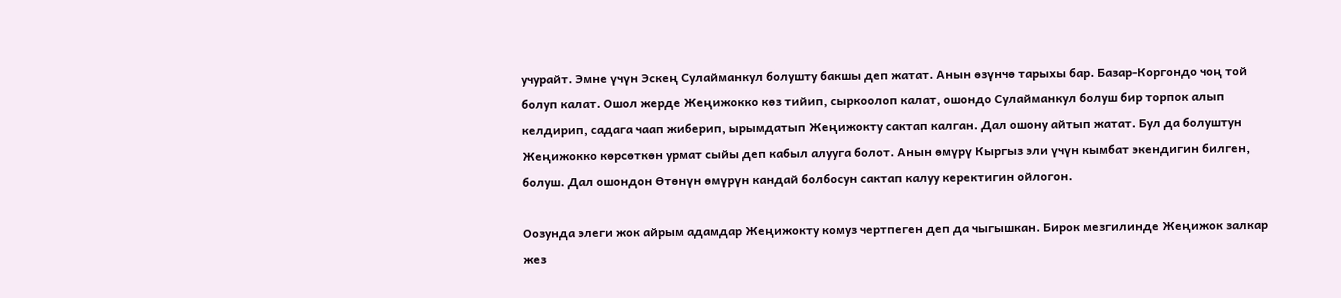учурайт. Эмне үчүн Эскең Сулайманкул болушту бакшы деп жатат. Анын өзүнчө тарыхы бар. Базар-Коргондо чоң той болуп калат. Ошол жерде Жеңижокко көз тийип, сыркоолоп калат, ошондо Сулайманкул болуш бир торпок алып келдирип, садага чаап жиберип, ырымдатып Жеңижокту сактап калган. Дал ошону айтып жатат. Бул да болуштун Жеңижокко көрсөткөн урмат сыйы деп кабыл алууга болот. Анын өмүрү Кыргыз эли үчүн кымбат экендигин билген, болуш. Дал ошондон Өтөнүн өмүрүн кандай болбосун сактап калуу керектигин ойлогон.

Оозунда элеги жок айрым адамдар Жеңижокту комуз чертпеген деп да чыгышкан. Бирок мезгилинде Жеңижок залкар жез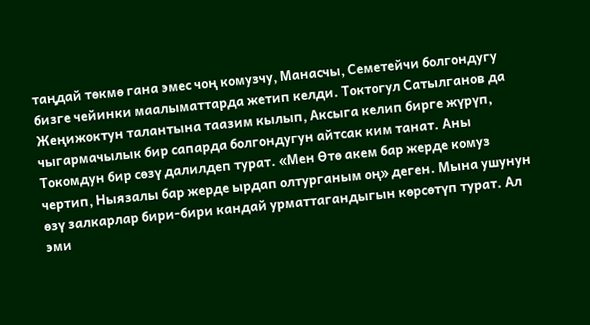таңдай төкмө гана эмес чоң комузчу, Манасчы, Семетейчи болгондугу бизге чейинки маалыматтарда жетип келди. Токтогул Сатылганов да Жеңижоктун талантына таазим кылып, Аксыга келип бирге жүрүп, чыгармачылык бир сапарда болгондугун айтсак ким танат. Аны Токомдун бир сөзү далилдеп турат. «Мен Өтө акем бар жерде комуз чертип, Ныязалы бар жерде ырдап олтурганым оң» деген. Мына ушунун өзү залкарлар бири-бири кандай урматтагандыгын көрсөтүп турат. Ал эми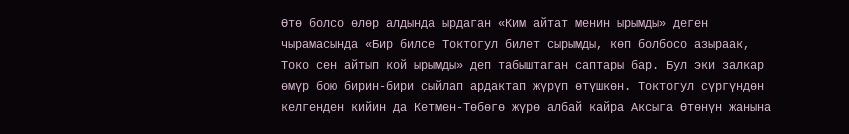Өтө болсо өлөр алдында ырдаган «Ким айтат менин ырымды» деген чырамасында «Бир билсе Токтогул билет сырымды, көп болбосо азыраак, Токо сен айтып кой ырымды» деп табыштаган саптары бар. Бул эки залкар өмүр бою бирин-бири сыйлап ардактап жүрүп өтүшкөн. Токтогул сүргүндөн келгенден кийин да Кетмен-Төбөгө жүрө албай кайра Аксыга Өтөнүн жанына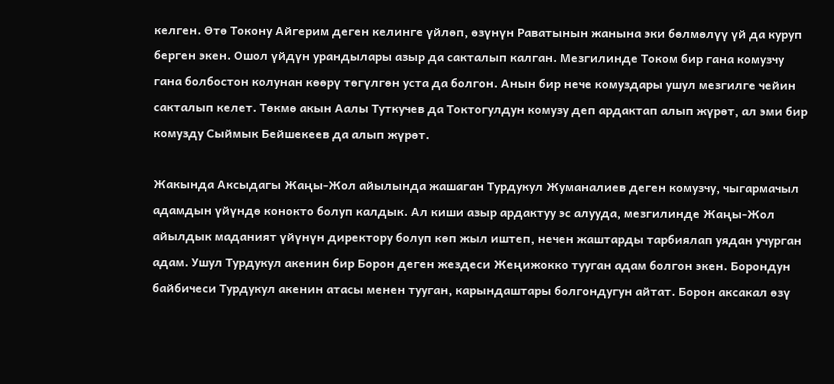келген. Өтө Токону Айгерим деген келинге үйлөп, өзүнүн Раватынын жанына эки бөлмөлүү үй да куруп берген экен. Ошол үйдүн урандылары азыр да сакталып калган. Мезгилинде Током бир гана комузчу гана болбостон колунан көөрү төгүлгөн уста да болгон. Анын бир нече комуздары ушул мезгилге чейин сакталып келет. Төкмө акын Аалы Туткучев да Токтогулдун комузу деп ардактап алып жүрөт, ал эми бир комузду Сыймык Бейшекеев да алып жүрөт.

Жакында Аксыдагы Жаңы-Жол айылында жашаган Турдукул Жуманалиев деген комузчу, чыгармачыл адамдын үйүндө конокто болуп калдык. Ал киши азыр ардактуу эс алууда, мезгилинде Жаңы-Жол айылдык маданият үйүнүн директору болуп көп жыл иштеп, нечен жаштарды тарбиялап уядан учурган адам. Ушул Турдукул акенин бир Борон деген жездеси Жеңижокко тууган адам болгон экен. Борондун байбичеси Турдукул акенин атасы менен тууган, карындаштары болгондугун айтат. Борон аксакал өзү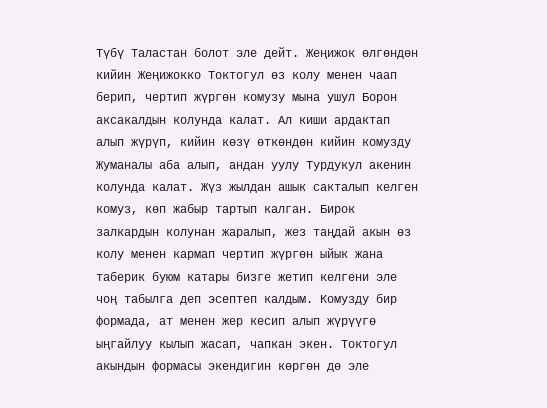Түбү Таластан болот эле дейт. Жеңижок өлгөндөн кийин Жеңижокко Токтогул өз колу менен чаап берип, чертип жүргөн комузу мына ушул Борон аксакалдын колунда калат. Ал киши ардактап алып жүрүп, кийин көзү өткөндөн кийин комузду Жуманалы аба алып, андан уулу Турдукул акенин колунда калат. Жүз жылдан ашык сакталып келген комуз, көп жабыр тартып калган. Бирок залкардын колунан жаралып, жез таңдай акын өз колу менен кармап чертип жүргөн ыйык жана таберик буюм катары бизге жетип келгени эле чоң табылга деп эсептеп калдым. Комузду бир формада, ат менен жер кесип алып жүрүүгө ыңгайлуу кылып жасап, чапкан экен. Токтогул акындын формасы экендигин көргөн дө эле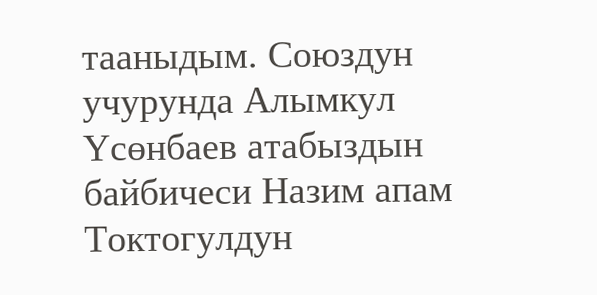тааныдым. Союздун учурунда Алымкул Үсөнбаев атабыздын байбичеси Назим апам Токтогулдун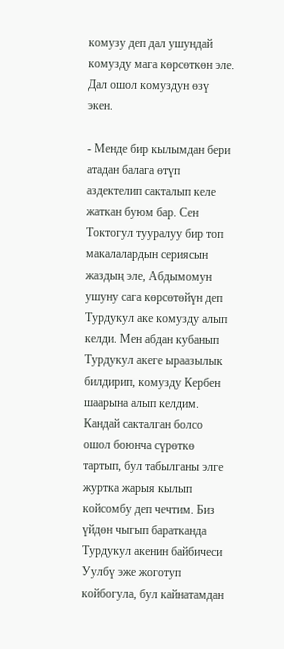комузу деп дал ушундай комузду мага көрсөткөн эле. Дал ошол комуздун өзү экен.

- Менде бир кылымдан бери атадан балага өтүп аздектелип сакталып келе жаткан буюм бар. Сен Токтогул тууралуу бир топ макалалардын сериясын жаздың эле, Абдымомун ушуну сага көрсөтөйүн деп Турдукул аке комузду алып келди. Мен абдан кубанып Турдукул акеге ыраазылык билдирип, комузду Кербен шаарына алып келдим. Кандай сакталган болсо ошол боюнча сүрөткө тартып, бул табылганы элге журтка жарыя кылып койсомбу деп чечтим. Биз үйдөн чыгып баратканда Турдукул акенин байбичеси Уулбү эже жоготуп койбогула, бул кайнатамдан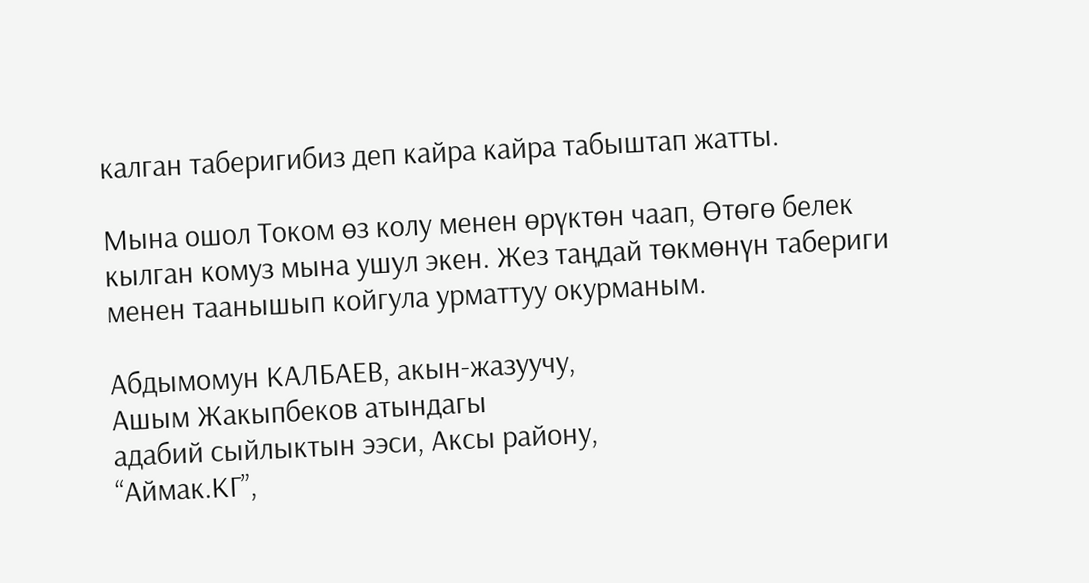калган таберигибиз деп кайра кайра табыштап жатты.

Мына ошол Током өз колу менен өрүктөн чаап, Өтөгө белек кылган комуз мына ушул экен. Жез таңдай төкмөнүн табериги менен таанышып койгула урматтуу окурманым.

Абдымомун КАЛБАЕВ, акын-жазуучу,
Ашым Жакыпбеков атындагы
адабий сыйлыктын ээси, Аксы району,
“Аймак.КГ”,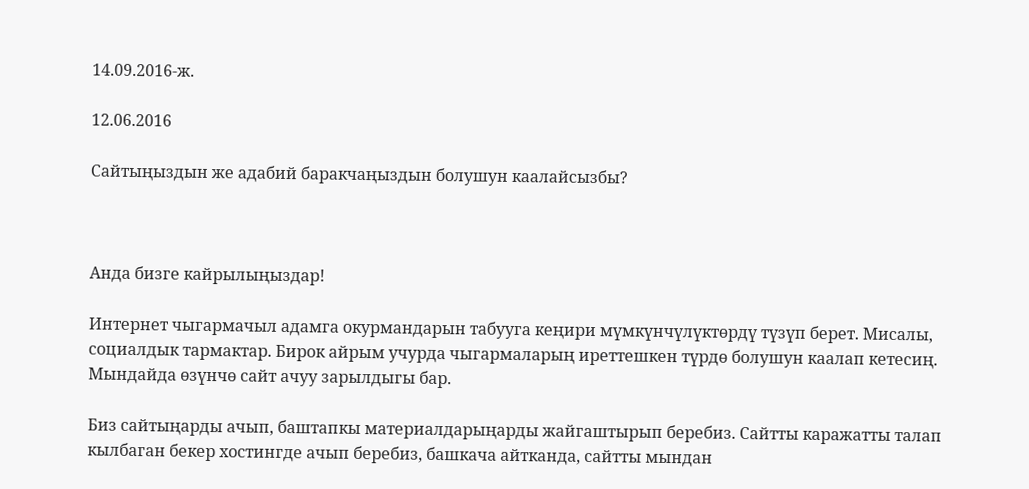14.09.2016-ж.

12.06.2016

Сайтыңыздын же адабий баракчаңыздын болушун каалайсызбы?



Анда бизге кайрылыңыздар!

Интернет чыгармачыл адамга окурмандарын табууга кеңири мүмкүнчүлүктөрдү түзүп берет. Мисалы, социалдык тармактар. Бирок айрым учурда чыгармаларың иреттешкен түрдө болушун каалап кетесиң. Мындайда өзүнчө сайт ачуу зарылдыгы бар.

Биз сайтыңарды ачып, баштапкы материалдарыңарды жайгаштырып беребиз. Сайтты каражатты талап кылбаган бекер хостингде ачып беребиз, башкача айтканда, сайтты мындан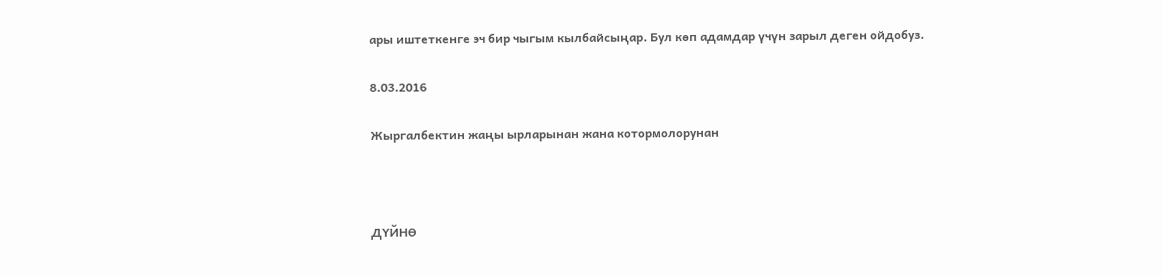ары иштеткенге эч бир чыгым кылбайсыңар. Бул көп адамдар үчүн зарыл деген ойдобуз.

8.03.2016

Жыргалбектин жаңы ырларынан жана котормолорунан



ДҮЙНӨ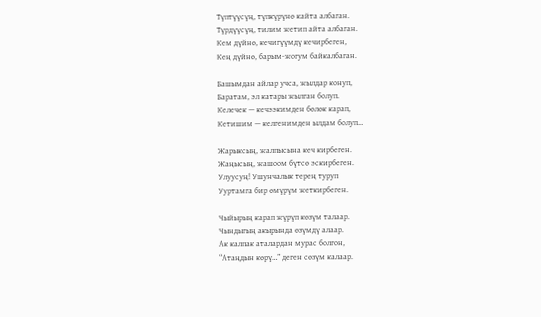Түптүүсүң, түпкүрүнө кайта албаган.
Түрдүүсүң, тилим жетип айта албаган.
Кем дүйнө, кечигүүмдү кечирбеген,
Кең дүйнө, барым-жогум байкалбаган.

Башымдан айлар учса, жылдар конуп,
Баратам, эл катары жылган болуп.
Келечек — кечээкимден бөлөк карап,
Кетишим — келгенимден ылдам болуп…

Жарыксың, жалпысына кеч кирбеген.
Жаңысың, жашоом бүтсө эскирбеген.
Улуусуң! Ушунчалык терең туруп
Ууртамга бир өмүрүм жеткирбеген.

Чыйырың карап жүрүп көзүм талаар.
Чындыгың акырында өзүмдү алаар.
Ак калпак аталардан мурас болгон,
“Атаңдын көрү…” деген сөзүм калаар.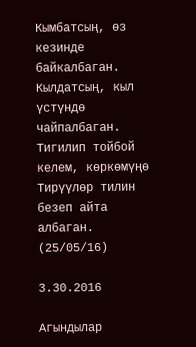Кымбатсың, өз кезинде байкалбаган.
Кылдатсың, кыл үстүндө чайпалбаган.
Тигилип тойбой келем, көркөмүңө
Тирүүлөр тилин безеп айта албаган.
(25/05/16)

3.30.2016

Агындылар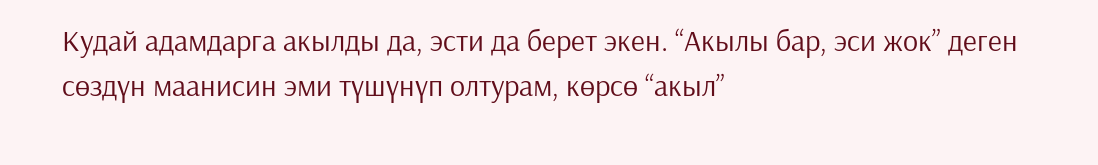Кудай адамдарга акылды да, эсти да берет экен. “Акылы бар, эси жок” деген сөздүн маанисин эми түшүнүп олтурам, көрсө “акыл”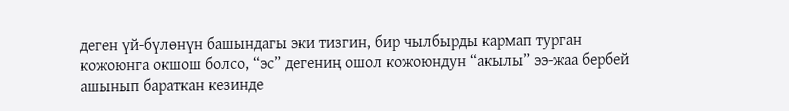деген үй-бүлөнүн башындагы эки тизгин, бир чылбырды кармап турган кожоюнга окшош болсо, “эс” дегениң ошол кожоюндун “акылы” ээ-жаа бербей ашынып бараткан кезинде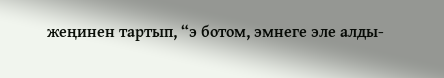жеңинен тартып, “э ботом, эмнеге эле алды-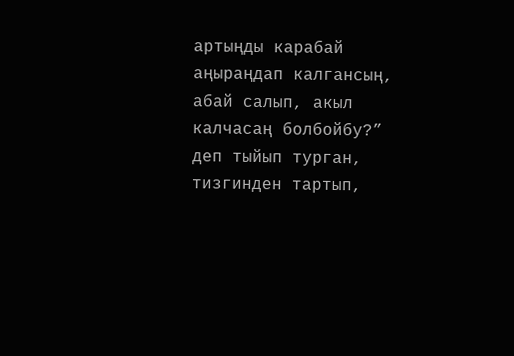артыңды карабай аңыраңдап калгансың, абай салып, акыл калчасаң болбойбу?” деп тыйып турган, тизгинден тартып,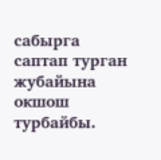сабырга саптап турган жубайына окшош турбайбы.